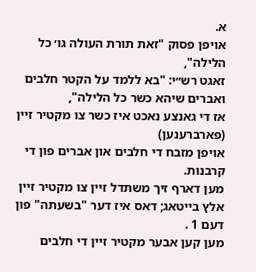א.
אויפן פסוק "זאת תורת העולה גו׳ כל הלילה",
זאגט רש״י: "בא ללמד על הקטר חלבים ואברים שיהא כשר כל הלילה",
אז די גאנצע נאכט איז כשר צו מקטיר זיין
(פארברענען)
אויפן מזבח די חלבים און אברים פון די קרבנות.
מען דארף זיך משתדל זיין צו מקטיר זיין אלץ בייטאג; דאס איז דער "בשעתה" פון דעם 1 .
מען קען אבער מקטיר זיין די חלבים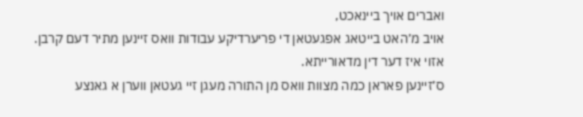ואברים אויך ביינאכט,
אויב מ׳האט בייטאג אפגעטאן די פריערדיקע עבודות וואס זיינען מתיר דעם קרבן.
אזוי איז דער דין מדאורייתא.
ס׳זיינען פאראן כמה מצוות וואס מן התורה מעגן זיי געטאן ווערן א גאנצע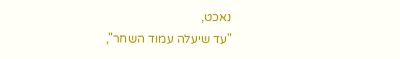נאכט,
"עד שיעלה עמוד השחר",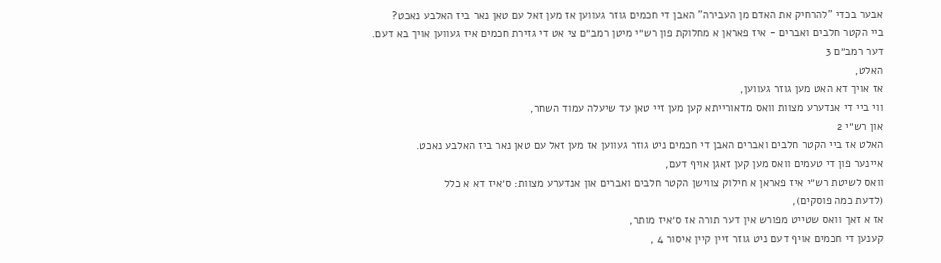אבער בכדי "להרחיק את האדם מן העבירה" האבן די חכמים גוזר געווען אז מען זאל עם טאן נאר ביז האלבע נאכט?
ביי הקטר חלבים ואברים - איז פאראן א מחלוקת פון רש״י מיטן רמב״ם צי אט די גזירת חכמים איז געווען אויך בא דעם.
דער רמב״ם 3
האלט,
אז אויך דא האט מען גוזר געווען,
ווי ביי די אנדערע מצוות וואס מדאורייתא קען מען זיי טאן עד שיעלה עמוד השחר,
און רש״י 2
האלט אז ביי הקטר חלבים ואברים האבן די חכמים ניט גוזר געווען אז מען זאל עם טאן נאר ביז האלבע נאכט.
איינער פון די טעמים וואס מען קען זאגן אויף דעם,
וואס לשיטת רש״י איז פאראן א חילוק צווישן הקטר חלבים ואברים און אנדערע מצוות: ס׳איז דא א כלל
(לדעת כמה פוסקים),
אז א זאך וואס שטייט מפורש אין דער תורה אז ס׳איז מותר,
קענען די חכמים אויף דעם ניט גוזר זיין קיין איסור 4 ,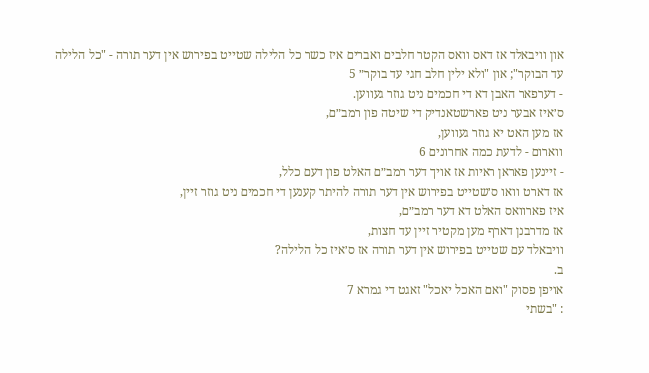און וויבאלד אז דאס וואס הקטר חלבים ואברים איז כשר כל הלילה שטייט בפירוש אין דער תורה - "כל הלילה עד הבוקר"; און "ולא ילין חלב חגי עד בוקר״ 5
- דערפאר האבן דא די חכמים ניט גוזר געווען.
ס׳איז אבער ניט פארשטאנדיק די שיטה פון רמב״ם,
אז מען האט יא גוזר געווען,
ווארום - לדעת כמה אחרונים 6
- זיינען פאראן ראיות אז אויך דער רמב״ם האלט פון דעם כלל,
אז דארט וואו ס׳שטייט בפירוש אין דער תורה להיתר קענען די חכמים ניט גוזר זיין,
איז פארוואס האלט דא דער רמב״ם,
אז מדרבנן דארף מען מקטיר זיין עד חצות,
וויבאלד עם שטייט בפירוש אין דער תורה אז ס׳איז כל הלילה?
ב.
אויפן פסוק "ואם האכל יאכל" זאגט די גמרא 7
: "בשתי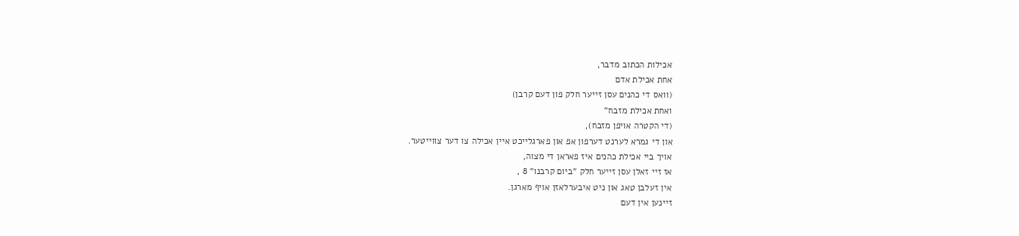אכילות הכתוב מדבר,
אחת אכילת אדם
(וואס די כהנים עסן זייער חלק פון דעם קרבן)
ואחת אכילת מזבח"
(די הקטרה אויפן מזבח),
און די גמרא לערנט דערפון אפ און פארגלייכט איין אכילה צו דער צווייטער.
אויך ביי אכילת כהנים איז פאראן די מצוה,
אז זיי זאלן עסן זייער חלק "ביום קרבנו" 8 ,
אין זעלבן טאג און ניט איבערלאזן אויף מארגן.
זיינען אין דעם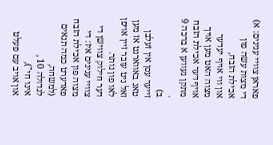פאראן צוויי ענינים: א)
די מצות עשה פון אכילת הזבח,
און ווי אויף יעדער מצוה האט מען אויך אויף דער אכילת הזבח מתקן געווען א ברכה 9 .
ב)
זייער עסן אין זעלבן טאג באווארנט אז מען זאל ניט עובר זיין אויפן לאו פון נותר.
דער חילוק צווישן די צוויי ענינים איז: די מצוה פון אכילת הזבח פאדערט כמה תנאים
(למשחה,
לגדולה 10 ,
אינו חי"),
און אויב עם פעלט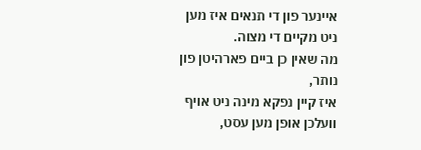איינער פון די תנאים איז מען ניט מקיים די מצוה.
מה שאין כן ביים פארהיטן פון נותר,
איז קיין נפקא מינה ניט אויף וועלכן אופן מען עסט,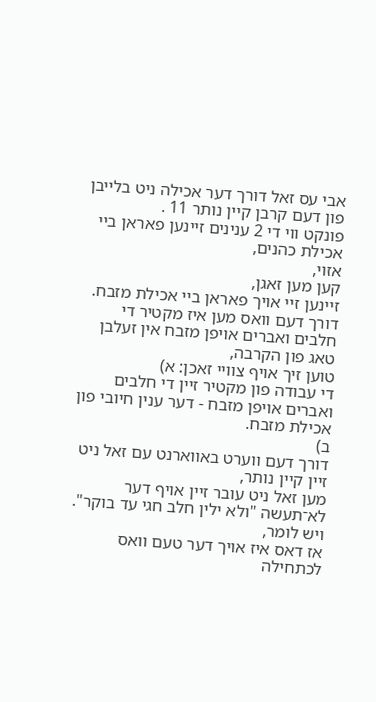אבי עס זאל דורך דער אכילה ניט בלייבן פון דעם קרבן קיין נותר 11 .
פונקט ווי די 2 ענינים זיינען פאראן ביי אכילת כהנים,
אזוי,
קען מען זאגן,
זיינען זיי אויך פאראן ביי אכילת מזבח.
דורך דעם וואס מען איז מקטיר די חלבים ואברים אויפן מזבח אין זעלבן טאג פון הקרבה,
טוען זיך אויף צוויי זאכן: א)
די עבודה פון מקטיר זיין די חלבים ואברים אויפן מזבח - דער ענין חיובי פון אכילת מזבח.
ב)
דורך דעם ווערט באווארנט עם זאל ניט זיין קיין נותר,
מען זאל ניט עובר זיין אויף דער לא־תעשה "ולא ילין חלב חגי עד בוקר".
ויש לומר,
אז דאס איז אויך דער טעם וואס לכתחילה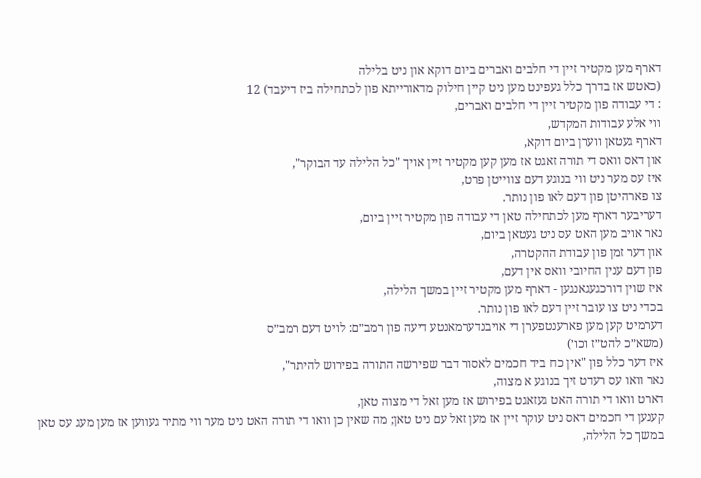דארף מען מקטיר זיין די חלבים ואברים ביום דוקא און ניט בלילה
(כאטש אז בדרך כלל געפינט מען ניט קיין חילוק מדאורייתא פון לכתחילה ביז דיעבד) 12
: די עבודה פון מקטיר זיין די חלבים ואברים,
ווי אלע עבודות המקדש,
דארף געטאן ווערן ביום דוקא,
און דאס וואס די תורה זאגט אז מען קען מקטיר זיין אויך "כל הלילה עד הבוקר",
איז עס מער ניט ווי בנוגע דעם צווייטן פרט,
צו פארהיטן פון דעם לאו פון נותר.
דעריבער דארף מען לכתחילה טאן די עבודה פון מקטיר זיין ביום,
נאר אויב מען האט עס ניט געטאן ביום,
און דער זמן פון עבודת ההקטרה,
פון דעם ענין החיובי וואס אין דעם,
איז שוין דורכגעגאנגען - דארף מען מקטיר זיין במשך הלילה,
בכדי ניט צו עובר זיין דעם לאו פון נותר.
דערמיט קען מען פארענטפערן די אויבנדערמאנטע דיעה פון רמב״ם: לויט דעם רמב״ס
(משא״כ להט״ז וכו׳)
איז דער כלל פון "אין כח ביד חכמים לאסור דבר שפירשה התורה בפירוש להיתר",
נאר וואו עס רעדט זיך בנוגע א מצוה,
דארט וואו די תורה האט געזאגט בפירוש אז מען זאל די מצוה טאן,
קענען די חכמים דאס ניט עוקר זיין אז מען זאל עם ניט טאן; מה שאין כן וואו די תורה האט ניט מער ווי מתיר געווען אז מען מעג עס טאן במשך כל הלילה,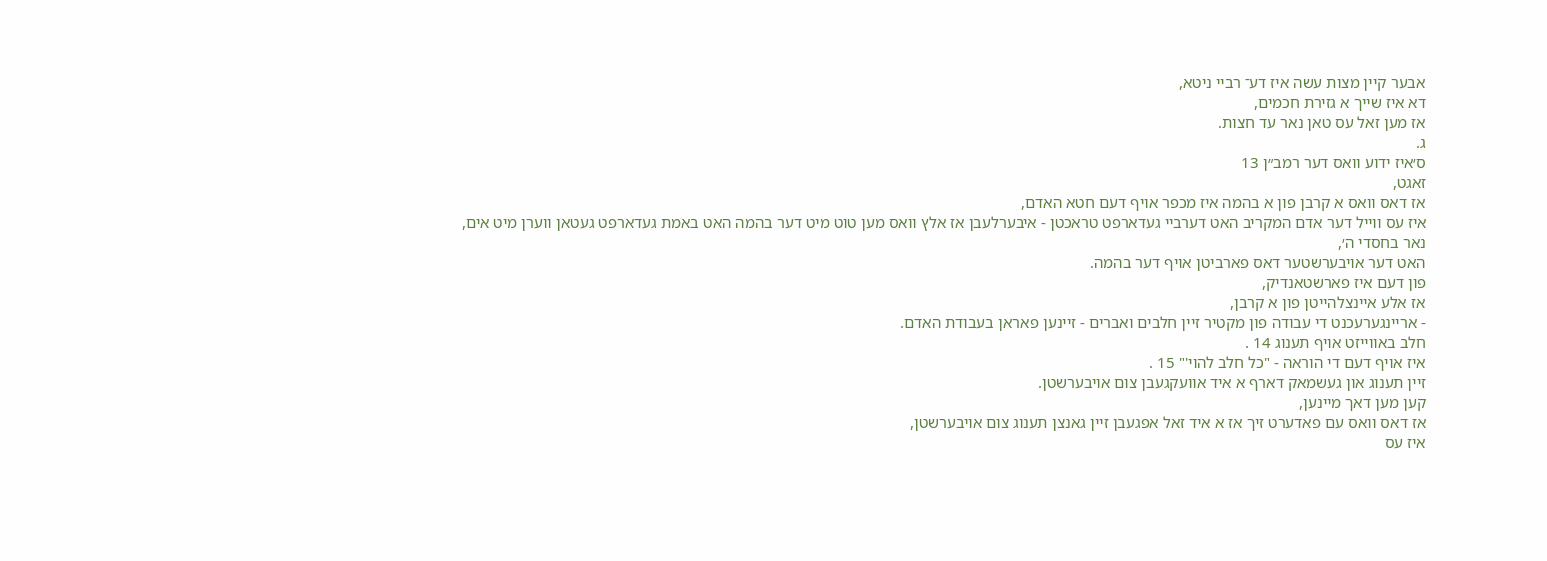אבער קיין מצות עשה איז דע־ רביי ניטא,
דא איז שייך א גזירת חכמים,
אז מען זאל עס טאן נאר עד חצות.
ג.
ס׳איז ידוע וואס דער רמב״ן 13
זאגט,
אז דאס וואס א קרבן פון א בהמה איז מכפר אויף דעם חטא האדם,
איז עס ווייל דער אדם המקריב האט דערביי געדארפט טראכטן - איבערלעבן אז אלץ וואס מען טוט מיט דער בהמה האט באמת געדארפט געטאן ווערן מיט אים,
נאר בחסדי ה׳,
האט דער אויבערשטער דאס פארביטן אויף דער בהמה.
פון דעם איז פארשטאנדיק,
אז אלע איינצלהייטן פון א קרבן,
- אריינגערעכנט די עבודה פון מקטיר זיין חלבים ואברים - זיינען פאראן בעבודת האדם.
חלב באווייזט אויף תענוג 14 .
איז אויף דעם די הוראה - "כל חלב להוי'" 15 .
זיין תענוג און געשמאק דארף א איד אוועקגעבן צום אויבערשטן.
קען מען דאך מיינען,
אז דאס וואס עם פאדערט זיך אז א איד זאל אפגעבן זיין גאנצן תענוג צום אויבערשטן,
איז עס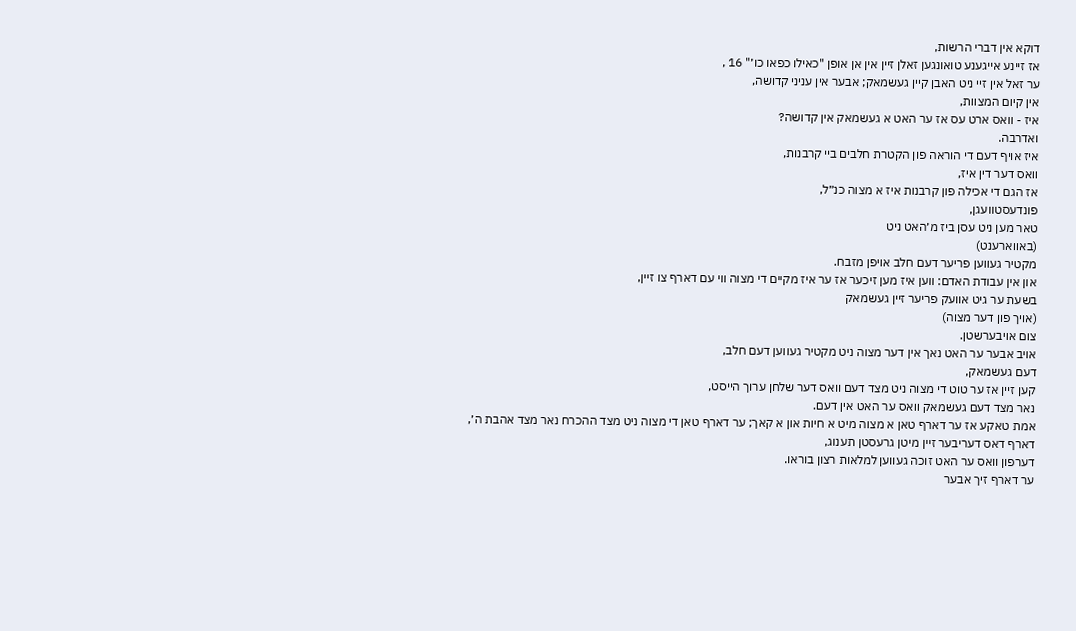דוקא אין דברי הרשות,
אז זיינע אייגענע טואונגען זאלן זיין אין אן אופן "כאילו כפאו כו׳" 16 ,
ער זאל אין זיי ניט האבן קיין געשמאק; אבער אין עניני קדושה,
אין קיום המצוות,
איז - וואס ארט עס אז ער האט א געשמאק אין קדושה?
ואדרבה.
איז אויף דעם די הוראה פון הקטרת חלבים ביי קרבנות,
וואס דער דין איז,
אז הגם די אכילה פון קרבנות איז א מצוה כנ״ל,
פונדעסטוועגן,
טאר מען ניט עסן ביז מ׳האט ניט
(באווארענט)
מקטיר געווען פריער דעם חלב אויפן מזבח.
און אין עבודת האדם: ווען איז מען זיכער אז ער איז מקיים די מצוה ווי עם דארף צו זיין,
בשעת ער גיט אוועק פריער זיין געשמאק
(אויך פון דער מצוה)
צום אויבערשטן.
אויב אבער ער האט נאך אין דער מצוה ניט מקטיר געווען דעם חלב,
דעם געשמאק,
קען זיין אז ער טוט די מצוה ניט מצד דעם וואס דער שלחן ערוך הייסט,
נאר מצד דעם געשמאק וואס ער האט אין דעם.
אמת טאקע אז ער דארף טאן א מצוה מיט א חיות און א קאך; ער דארף טאן די מצוה ניט מצד ההכרח נאר מצד אהבת ה׳,
דארף דאס דעריבער זיין מיטן גרעסטן תענוג,
דערפון וואס ער האט זוכה געווען למלאות רצון בוראו.
ער דארף זיך אבער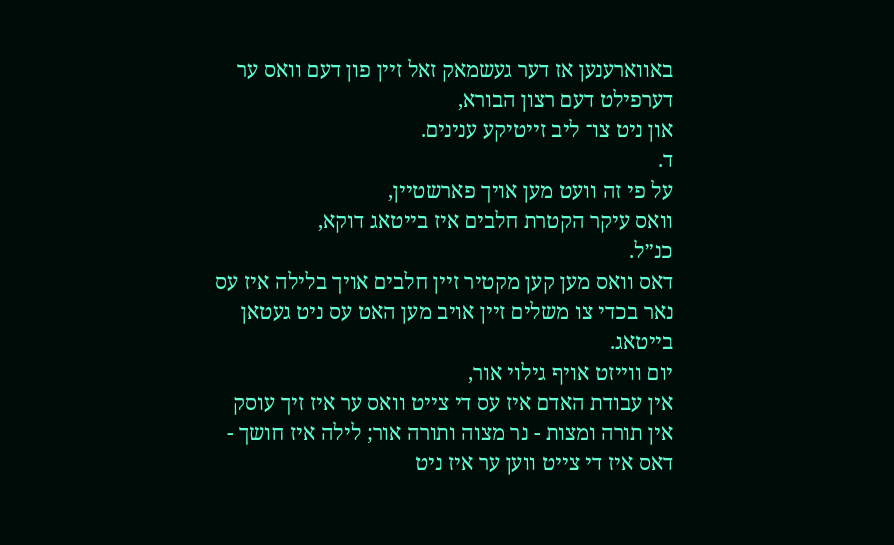באווארענען אז דער געשמאק זאל זיין פון דעם וואס ער דערפילט דעם רצון הבורא,
און ניט צו־ ליב זייטיקע ענינים.
ד.
על פי זה וועט מען אויך פארשטיין,
וואס עיקר הקטרת חלבים איז בייטאג דוקא,
כנ״ל.
דאס וואס מען קען מקטיר זיין חלבים אויך בלילה איז עס נאר בכדי צו משלים זיין אויב מען האט עס ניט געטאן בייטאג.
יום ווייזט אויף גילוי אור,
אין עבודת האדם איז עס די צייט וואס ער איז זיך עוסק אין תורה ומצות - נר מצוה ותורה אור; לילה איז חושך - דאס איז די צייט ווען ער איז ניט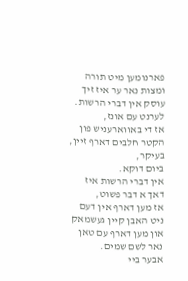פארנומען מיט תורה ומצות נאר ער איז זיך עוסק אין דברי הרשות.
לערנט עם אונז,
אז די באווארעניש פון הקטר חלבים דארף זיין,
בעיקר,
ביום דוקא.
אין דברי הרשות איז דאך א דבר פשוט,
אז מען דארף אין דעם ניט האבן קיין געשמאק און מען דארף עם טאן נאר לשם שמים.
אבער ביי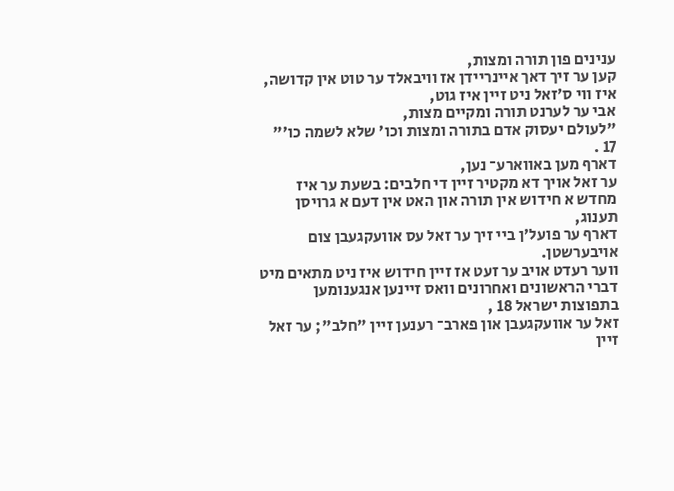ענינים פון תורה ומצות,
קען ער זיך דאך איינריידן אז וויבאלד ער טוט אין קדושה,
איז ווי ס׳זאל ניט זיין איז גוט,
אבי ער לערנט תורה ומקיים מצות,
"לעולם יעסוק אדם בתורה ומצות וכו׳ שלא לשמה כו׳" 17 .
דארף מען באווארע־ נען,
ער זאל אויך דא מקטיר זיין די חלבים: בשעת ער איז מחדש א חידוש אין תורה און האט אין דעם א גרויסן תענוג,
דארף ער פועל׳ן ביי זיך ער זאל עס אוועקגעבן צום אויבערשטן.
ווער רעדט אויב ער זעט אז זיין חידוש איז ניט מתאים מיט דברי הראשונים ואחרונים וואס זיינען אנגענומען בתפוצות ישראל 18 ,
זאל ער אוועקגעבן און פארב־ רענען זיין "חלב"; ער זאל זיין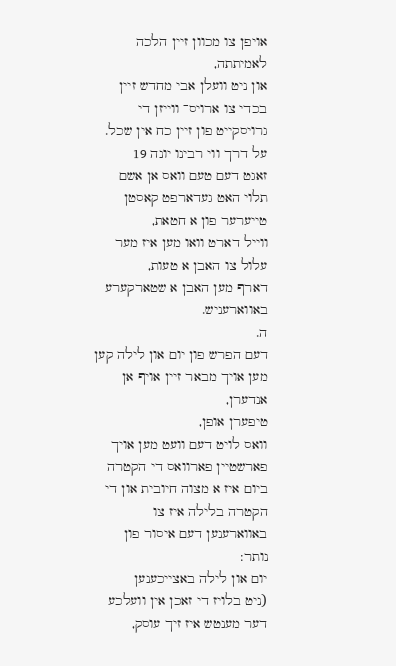אויפן צו מכוון זיין הלכה לאמיתתה,
און ניט וועלן אבי מחדש זיין בכדי צו ארויס־ ווייזן די גרויסקייט פון זיין כח אין שכל.
על דרך ווי רבינו יונה 19
זאגט דעם טעם וואס אן אשם תלוי האט געדארפט קאסטן טייערער פון א חטאת,
ווייל דארט וואו מען איז מער עלול צו האבן א טעות,
דארף מען האבן א שטארקערע באווארעניש.
ה.
דעם הפרש פון יום און לילה קען מען אויך מבאר זיין אויף אן אנדערן,
טיפערן אופן,
וואס לויט דעם וועט מען אויך פארשטיין פארוואס די הקטרה ביום איז א מצוה חיובית און די הקטרה בלילה איז צו באווארענען דעם איסור פון נותר:
יום און לילה באצייכענען
(ניט בלויז די זאכן אין וועלכע דער מענטש איז זיך עוסק,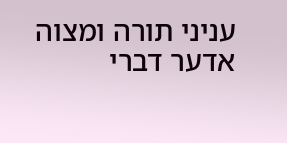עניני תורה ומצוה אדער דברי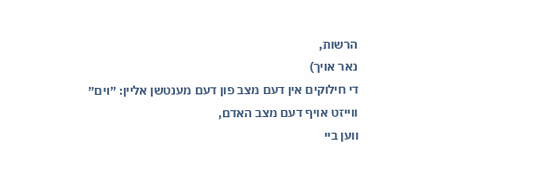הרשות,
נאר אויך)
די חילוקים אין דעם מצב פון דעם מענטשן אליין: ״ױם״ ווייזט אויף דעם מצב האדם,
ווען ביי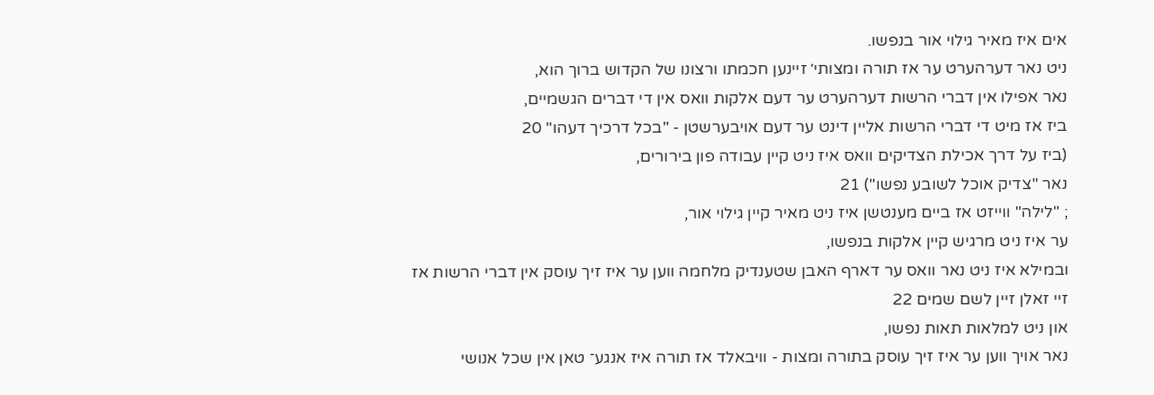אים איז מאיר גילוי אור בנפשו.
ניט נאר דערהערט ער אז תורה ומצותי׳ זיינען חכמתו ורצונו של הקדוש ברוך הוא,
נאר אפילו אין דברי הרשות דערהערט ער דעם אלקות וואס אין די דברים הגשמיים,
ביז אז מיט די דברי הרשות אליין דינט ער דעם אויבערשטן - "בכל דרכיך דעהו" 20
(ביז על דרך אכילת הצדיקים וואס איז ניט קיין עבודה פון בירורים,
נאר "צדיק אוכל לשובע נפשו") 21
; "לילה" ווייזט אז ביים מענטשן איז ניט מאיר קיין גילוי אור,
ער איז ניט מרגיש קיין אלקות בנפשו,
ובמילא איז ניט נאר וואס ער דארף האבן שטענדיק מלחמה ווען ער איז זיך עוסק אין דברי הרשות אז זיי זאלן זיין לשם שמים 22
און ניט למלאות תאות נפשו,
נאר אויך ווען ער איז זיך עוסק בתורה ומצות - וויבאלד אז תורה איז אנגע־ טאן אין שכל אנושי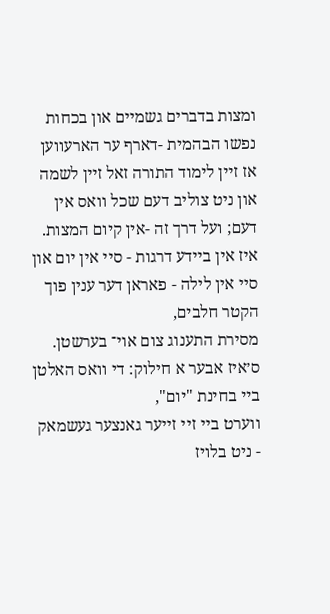ומצות בדברים גשמיים און בכחות נפשו הבהמית -דארף ער הארעווען אז זיין לימוד התורה זאל זיין לשמה און ניט צוליב דעם שכל וואס אין דעם; ועל דרך זה -אין קיום המצות.
איז אין ביידע דרגות - סיי אין יום און סיי אין לילה - פאראן דער ענין פוך הקטר חלבים,
מסירת התענוג צום אוי־ בערשטן.
ס׳איז אבער א חילוק: די וואס האלטן ביי בחינת "יום",
ווערט ביי זיי זייער גאנצער געשמאק - ניט בלויז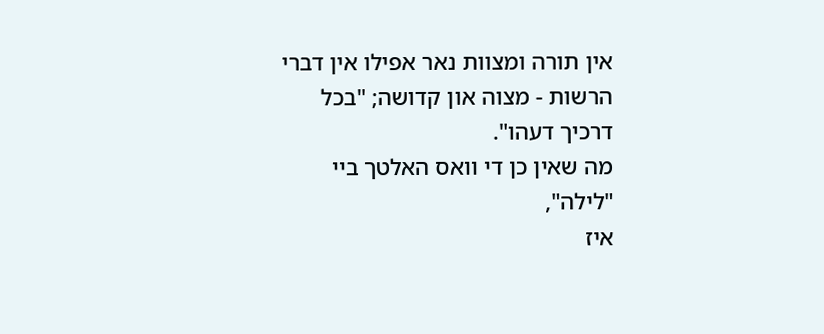אין תורה ומצוות נאר אפילו אין דברי הרשות - מצוה און קדושה; "בכל דרכיך דעהו".
מה שאין כן די וואס האלטך ביי "לילה",
איז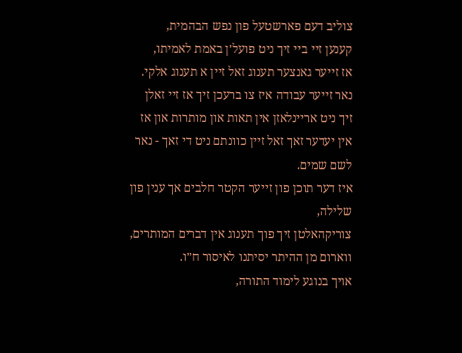צוליב דעם פארשטעל פון נפש הבהמית,
קענען זיי ביי זיך ניט פועל׳ן באמת לאמיתו,
אז זייער גאנצער תענוג זאל זיין א תענוג אלקי.
נאר זייער עבודה איז צו ברעכן זיך אז זיי זאלן זיך ניט אריינלאזן אין תאות און מותרות און אז אין יעדער זאך זאל זיין כוונתם ניט די זאך - נאר לשם שמים.
איז דער תוכן פון זייער הקטר חלבים אך ענין פון שלילה,
צוריקהאלטן זיך פוך תענוג אין דברים המותרים,
ווארום מן ההיתר יסיתנו לאיסור ח״ו.
אויך בנוגע לימוד התורה,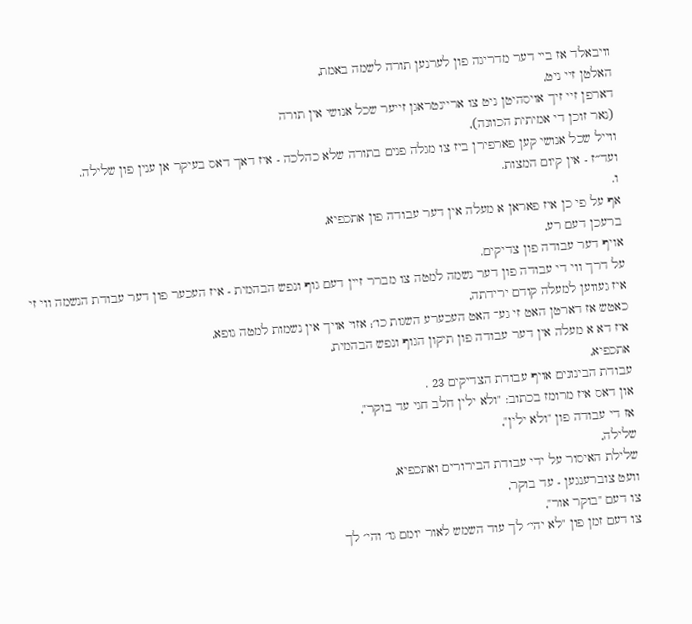וויבאלד אז ביי דער מדריגה פון לערנען תורה לשמה באמת,
האלטן זיי ניט,
דארפן זיי זיך אויסהיטן ניט צו אריינטראגן זייער שכל אנושי אין תורה
(נאר זוכן די אמיתית הכוונה),
ווייל שכל אנושי קען פארפירן ביז צו מגלה פנים בתורה שלא כהלכה - איז דאך דאס בעיקר אן ענין פון שלילה.
ועד״ז - אין קיום המצות.
ו.
אף על פי כן איז פאראן א מעלה אין דער עבודה פון אתכפיא,
ברעכן דעם רע,
אויף דער עבודה פון צדיקים.
על דרך ווי די עבודה פון דער נשמה למטה צו מברר זיין דעם גוף ונפש הבהמית - איז העכער פון דער עבודת הנשמה ווי זי איז געווען למעלה קודם ירידתה,
כאטש אז דארטן האט זי גע־ האט העכערע השגות כו׳; אזוי אויך אין נשמות למטה גופא,
איז דא א מעלה אין דער עבודה פון תיקון הגוף ונפש הבהמית,
אתכפיא,
עבודת הבינונים אויף עבודת הצדיקים 23 .
און דאס איז מרומז בכתוב: "ולא ילין חלב חגי עד בוקר",
אז די עבודה פון "ולא ילין",
שלילה,
שלילת האיסור על ידי עבודת הבירורים ואתכפיא,
וועט צוברענגען - עד בוקר,
צו דעם "בוקר אור",
צו דעם זמן פון "לא יהי׳ לך עוד השמש לאור יומם גו׳ והי׳ לך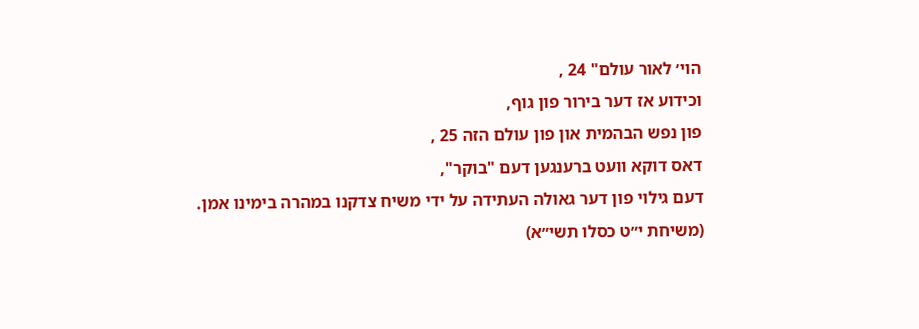הוי׳ לאור עולם" 24 ,
וכידוע אז דער בירור פון גוף,
פון נפש הבהמית און פון עולם הזה 25 ,
דאס דוקא וועט ברענגען דעם "בוקר",
דעם גילוי פון דער גאולה העתידה על ידי משיח צדקנו במהרה בימינו אמן.
(משיחת י״ט כסלו תשי״א)